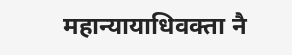महान्यायाधिवक्ता नै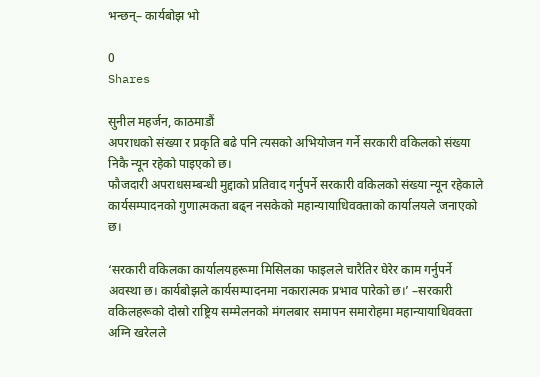भन्छन्– कार्यबोझ भो

0
Shares

सुनील महर्जन, काठमाडौं
अपराधको संख्या र प्रकृति बढे पनि त्यसको अभियोजन गर्ने सरकारी वकिलको संख्या निकै न्यून रहेको पाइएको छ।
फौजदारी अपराधसम्बन्धी मुद्दाको प्रतिवाद गर्नुपर्ने सरकारी वकिलको संख्या न्यून रहेकाले कार्यसम्पादनको गुणात्मकता बढ्न नसकेको महान्यायाधिवक्ताको कार्यालयले जनाएको छ।

‘सरकारी वकिलका कार्यालयहरूमा मिसिलका फाइलले चारैतिर घेरेर काम गर्नुपर्ने अवस्था छ। कार्यबोझले कार्यसम्पादनमा नकारात्मक प्रभाव पारेको छ।’ –सरकारी वकिलहरूको दोस्रो राष्ट्रिय सम्मेलनको मंगलबार समापन समारोहमा महान्यायाधिवक्ता अग्नि खरेलले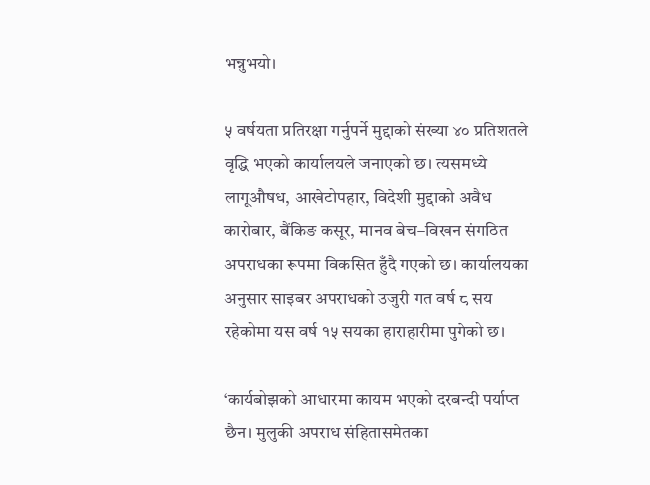भन्नुभयो।

५ वर्षयता प्रतिरक्षा गर्नुपर्ने मुद्दाको संख्या ४० प्रतिशतले वृद्धि भएको कार्यालयले जनाएको छ। त्यसमध्ये लागूऔषध, आखेटोपहार, विदेशी मुद्दाको अवैध कारोबार, बैंकिङ कसूर, मानव बेच–विखन संगठित अपराधका रूपमा विकसित हुँदै गएको छ। कार्यालयका अनुसार साइबर अपराधको उजुरी गत वर्ष ८ सय रहेकोमा यस वर्ष १५ सयका हाराहारीमा पुगेको छ।

‘कार्यबोझको आधारमा कायम भएको दरबन्दी पर्याप्त छैन। मुलुकी अपराध संहितासमेतका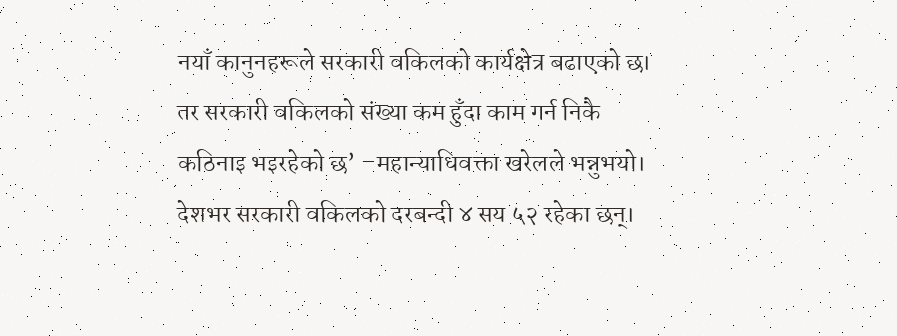नयाँ कानुनहरूले सरकारी वकिलको कार्यक्षेत्र बढाएको छ।
तर सरकारी वकिलको संख्या कम हुँदा काम गर्न निकै कठिनाइ भइरहेको छ’ –महान्याधिवक्ता खरेलले भन्नुभयो। देशभर सरकारी वकिलको दरबन्दी ४ सय ५२ रहेका छन्।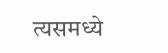त्यसमध्ये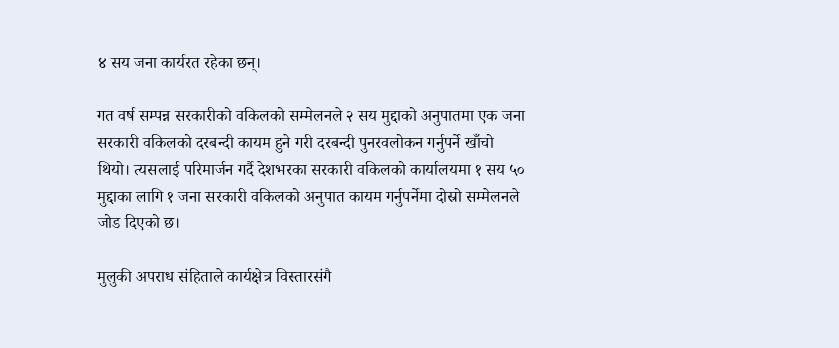४ सय जना कार्यरत रहेका छन्।

गत वर्ष सम्पन्न सरकारीको वकिलको सम्मेलनले २ सय मुद्दाको अनुपातमा एक जना सरकारी वकिलको दरबन्दी कायम हुने गरी दरबन्दी पुनरवलोकन गर्नुपर्ने खाँचो थियो। त्यसलाई परिमार्जन गर्दै देशभरका सरकारी वकिलको कार्यालयमा १ सय ५० मुद्दाका लागि १ जना सरकारी वकिलको अनुपात कायम गर्नुपर्नेमा दोस्रो सम्मेलनले जोड दिएको छ।

मुलुकी अपराध संहिताले कार्यक्षेत्र विस्तारसंगै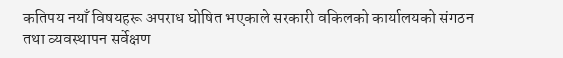कतिपय नयाँ विषयहरू अपराध घोषित भएकाले सरकारी वकिलको कार्यालयको संगठन तथा व्यवस्थापन सर्वेक्षण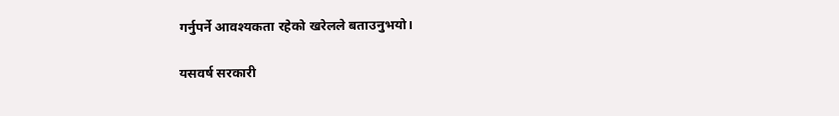गर्नुपर्ने आवश्यकता रहेको खरेलले बताउनुभयो।

यसवर्ष सरकारी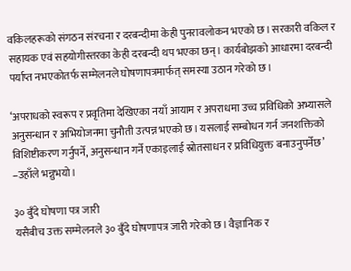वकिलहरूको संगठन संरचना र दरबन्दीमा केही पुनरावलोकन भएको छ। सरकारी वकिल र सहायक एवं सहयोगीस्तरका केही दरबन्दी थप भएका छन्। कार्यबोझको आधारमा दरबन्दी पर्याप्त नभएकोतर्फ सम्मेलनले घोषणापत्रमार्फत् समस्या उठान गरेको छ।

‘अपराधको स्वरूप र प्रवृतिमा देखिएका नयाँ आयाम र अपराधमा उच्च प्रविधिको अभ्यासले अनुसन्धान र अभियोजनमा चुनौती उत्पन्न भएको छ। यसलाई सम्बोधन गर्न जनशक्तिको विशिष्टीकरण गर्नुपर्ने, अनुसन्धान गर्ने एकाइलाई स्रोतसाधन र प्रविधियुक्त बनाउनुपर्नेछ’ –उहाँले भन्नुभयो।

३० बुँदे घोषणा पत्र जारी
यसैबीच उक्त सम्मेलनले ३० बुँदे घोषणापत्र जारी गरेको छ। वैज्ञानिक र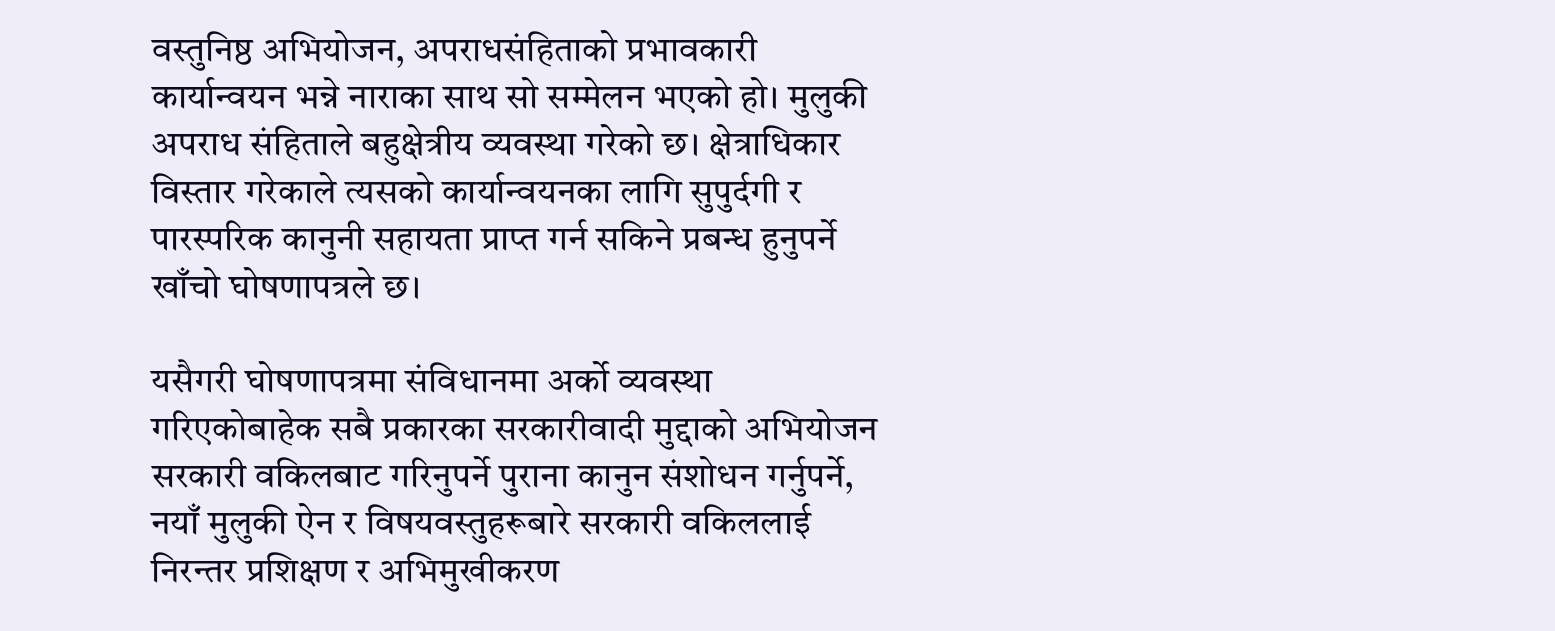वस्तुनिष्ठ अभियोजन, अपराधसंहिताको प्रभावकारी कार्यान्वयन भन्ने नाराका साथ सो सम्मेलन भएको हो। मुलुकी अपराध संहिताले बहुक्षेत्रीय व्यवस्था गरेको छ। क्षेत्राधिकार विस्तार गरेकाले त्यसको कार्यान्वयनका लागि सुपुर्दगी र पारस्परिक कानुनी सहायता प्राप्त गर्न सकिने प्रबन्ध हुनुपर्ने खाँचो घोषणापत्रले छ।

यसैगरी घोषणापत्रमा संविधानमा अर्को व्यवस्था गरिएकोबाहेक सबै प्रकारका सरकारीवादी मुद्दाको अभियोजन सरकारी वकिलबाट गरिनुपर्ने पुराना कानुन संशोधन गर्नुपर्ने, नयाँ मुलुकी ऐन र विषयवस्तुहरूबारे सरकारी वकिललाई निरन्तर प्रशिक्षण र अभिमुखीकरण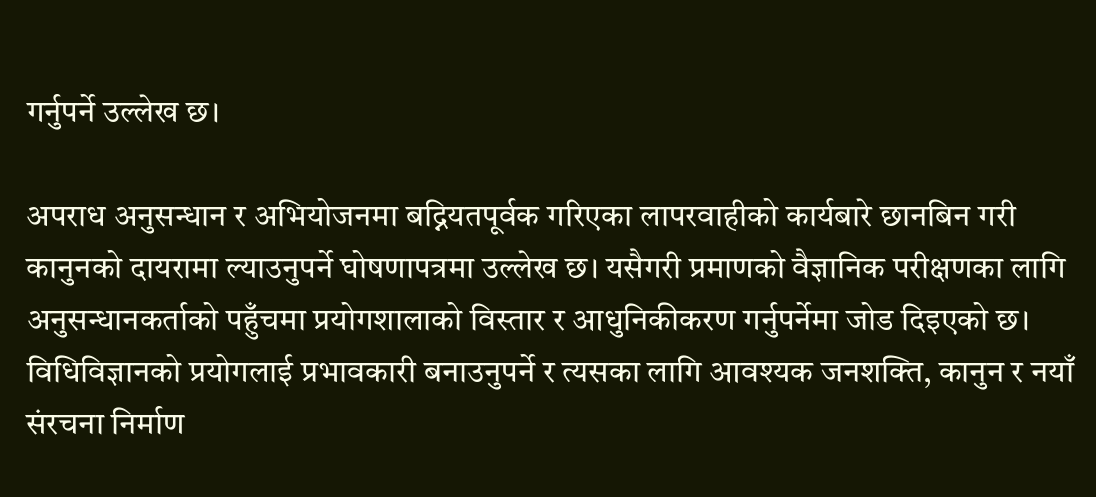गर्नुपर्ने उल्लेख छ।

अपराध अनुसन्धान र अभियोजनमा बद्नियतपूर्वक गरिएका लापरवाहीको कार्यबारे छानबिन गरी कानुनको दायरामा ल्याउनुपर्ने घोषणापत्रमा उल्लेख छ। यसैगरी प्रमाणको वैज्ञानिक परीक्षणका लागि अनुसन्धानकर्ताको पहुँचमा प्रयोगशालाको विस्तार र आधुनिकीकरण गर्नुपर्नेमा जोड दिइएको छ। विधिविज्ञानको प्रयोगलाई प्रभावकारी बनाउनुपर्ने र त्यसका लागि आवश्यक जनशक्ति, कानुन र नयाँ संरचना निर्माण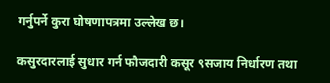गर्नुपर्ने कुरा घोषणापत्रमा उल्लेख छ।

कसुरदारलाई सुधार गर्न फौजदारी कसूर ९सजाय निर्धारण तथा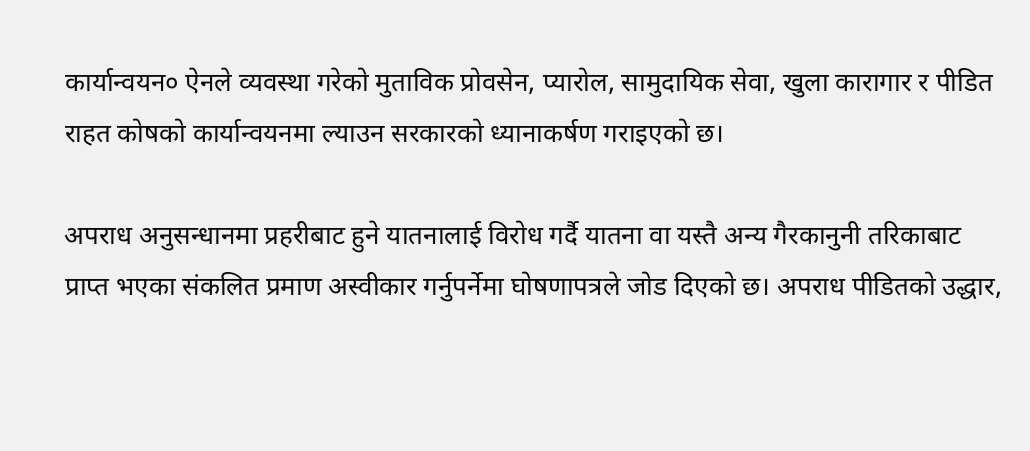कार्यान्वयन० ऐनले व्यवस्था गरेको मुताविक प्रोवसेन, प्यारोल, सामुदायिक सेवा, खुला कारागार र पीडित राहत कोषको कार्यान्वयनमा ल्याउन सरकारको ध्यानाकर्षण गराइएको छ।

अपराध अनुसन्धानमा प्रहरीबाट हुने यातनालाई विरोध गर्दै यातना वा यस्तै अन्य गैरकानुनी तरिकाबाट प्राप्त भएका संकलित प्रमाण अस्वीकार गर्नुपर्नेमा घोषणापत्रले जोड दिएको छ। अपराध पीडितको उद्धार,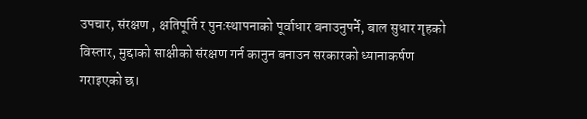उपचार, संरक्षण , क्षतिपूर्ति र पुनःस्थापनाको पूर्वाधार बनाउनुपर्ने, बाल सुधार गृहको विस्तार, मुद्दाको साक्षीको संरक्षण गर्न कानुन बनाउन सरकारको ध्यानाकर्षण गराइएको छ।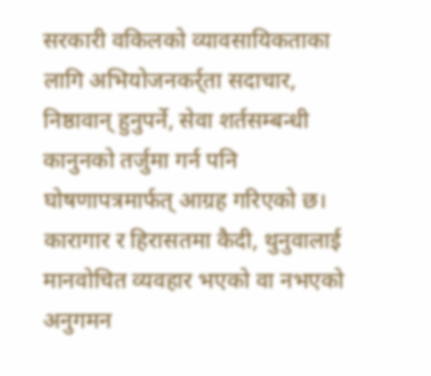सरकारी वकिलको व्यावसायिकताका लागि अभियोजनकर्र्ता सदाचार, निष्ठावान् हुनुपर्ने, सेवा शर्तसम्बन्धी कानुनको तर्जुमा गर्न पनि घोषणापत्रमार्फत् आग्रह गरिएको छ। कारागार र हिरासतमा कैदी, थुनुवालाई मानवोचित व्यवहार भएको वा नभएको अनुगमन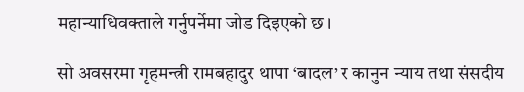महान्याधिवक्ताले गर्नुपर्नेमा जोड दिइएको छ।

सो अवसरमा गृहमन्त्री रामबहादुर थापा ‘बादल’ र कानुन न्याय तथा संसदीय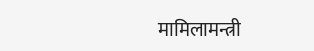मामिलामन्त्री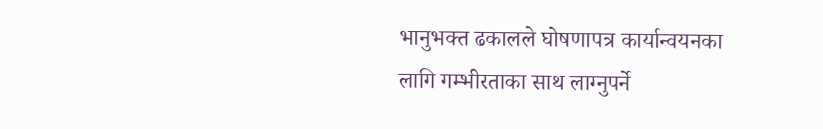भानुभक्त ढकालले घोषणापत्र कार्यान्वयनका लागि गम्भीरताका साथ लाग्नुपर्ने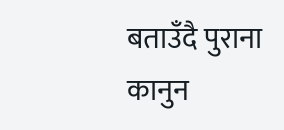बताउँदै पुराना कानुन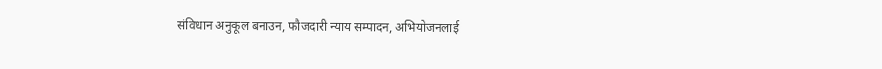संविधान अनुकूल बनाउन, फौजदारी न्याय सम्पादन, अभियोजनलाई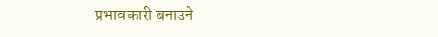प्रभावकारी बनाउने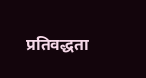प्रतिवद्धता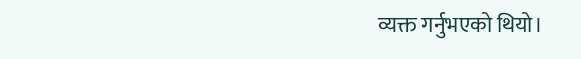व्यक्त गर्नुभएको थियो।